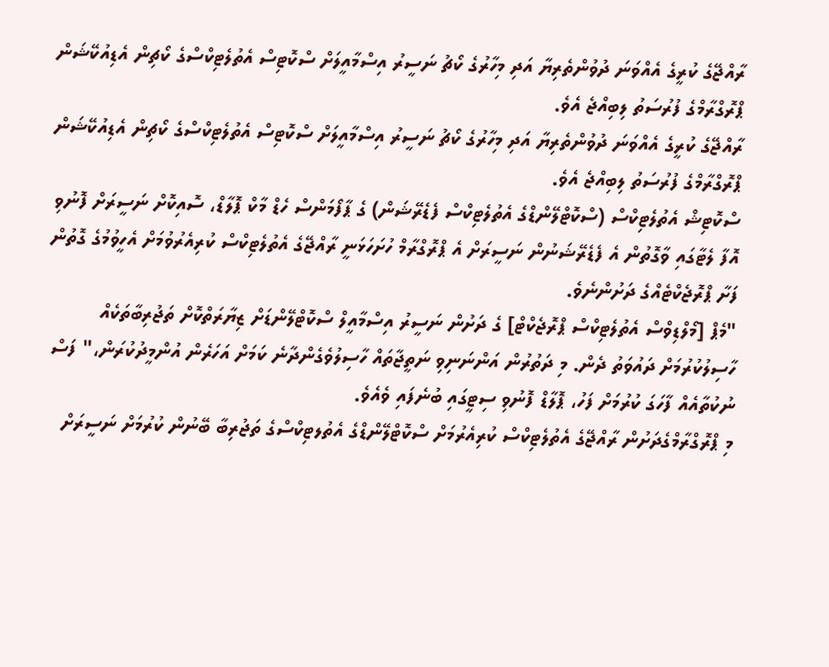ރާއްޖޭގެ ކުރީގެ އެއްވަނަ ދުވުންތެރިޔާ އަދި މިހާރުގެ ކޯޗު ނަސީރު އިސްމާއީލަށް ސްކޮޓިސް އެތުލެޓިކްސްގެ ކޯޗިން އެޑިއުކޭޝަން ޕްރޮގްރާމްގެ ފުރުސަތު ލިބިއްޖެ އެވެ.
ރާއްޖޭގެ ކުރީގެ އެއްވަނަ ދުވުންތެރިޔާ އަދި މިހާރުގެ ކޯޗު ނަސީރު އިސްމާއީލަށް ސްކޮޓިސް އެތުލެޓިކްސްގެ ކޯޗިން އެޑިއުކޭޝަން ޕްރޮގްރާމްގެ ފުރުސަތު ލިބިއްޖެ އެވެ.
ސްކޮޓިޝް އެތުލެޓިކްސް (ސްކޮޓްލޭންޑްގެ އެތުލެޓިކްސް ފެޑެރޭޝަން) ގެ ޕާފޯމަންސް ހެޑް މާކް ޕޮލާޑް، ސޮއިކޮށް ނަސީރަށް ފޮނުވި އޮފާ ލެޓާގައި ވާގޮތުން އެ ފެޑެރޭޝަނުން ނަސީރަށް އެ ޕްރޮގްރާމް ހުށަހަޅަނީ ރާއްޖޭގެ އެތުލެޓިކްސް ކުރިއެރުވުމަށް އެހީވުމުގެ ގޮތުން ފަށާ ޕްރޮޖެކްޓެއްގެ ދަށުންނެވެ.
"މެޕް [މޯލްޑިވްސް އެތުލެޓިކްސް ޕްރޮޖެކްޓް] ގެ ދަށުން ނަސީރު އިސްމާއީލް ސްކޮޓްލޭންޑަށް ޒިޔާރަތްކޮށް ތަޖުރިބާތަކެއް ހާސިލުކުރުމަށް ދައުވަތު ދެން. މި ދަތުރުން އަންނަނިވި ނަތީޖާތައް ހާސިލުވެގެންދާނެ ކަމަށް އަހަރެން އުންމީދުކުރަން،" ފަސް ނުކުތާއެއް ފާހަގަ ކުރުމަށް ފަހު، ޕޮލާޑް ފޮނުވި ސިޓީގައި ބުނެފައި ވެއެވެ.
މި ޕްރޮގްރާމްގެދަށުން ރާއްޖޭގެ އެތުލެޓިކްސް ކުރިއެރުމަށް ސްކޮޓްލޭންޑްގެ އެތުލޓިކްސްގެ ތަޖުރިބާ ބޭނުން ކުރުމަށް ނަސީރަށް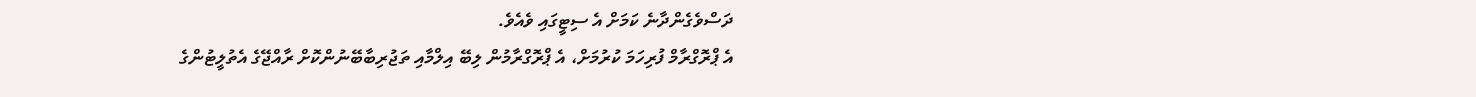ދަސްވެގެންދާނެ ކަމަށް އެ ސިޓީގައި ވެއެވެ.
އެ ޕްރޮގްރާމް ފުރިހަމަ ކުރުމަށް، އެ ޕްރޮގްރާމުން ލިބޭ އިލްމާއި ތަޖުރިބާބޭނުންކޮށް ރާއްޖޭގެ އެތުލީޓުންގެ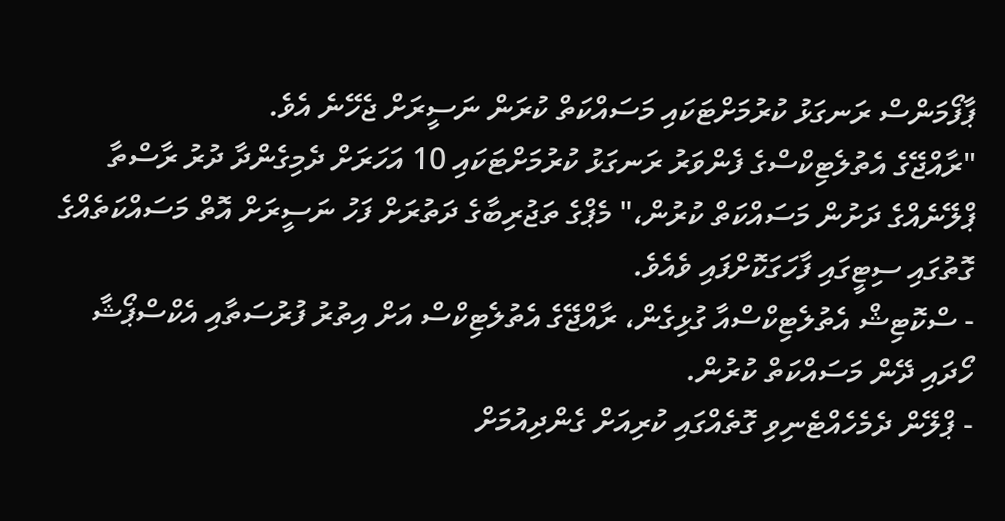ޕާފޯމަންސް ރަނގަޅު ކުރުމަށްޓަކައި މަސައްކަތް ކުރަން ނަސީރަށް ޖެހޭނެ އެވެ.
"ރާއްޖޭގެ އެތުލެޓިކްސްގެ ފެންވަރު ރަނގަޅު ކުރުމަށްޓަކައި 10 އަހަރަށް ދެމިގެންދާ ދުރު ރާސްތާ ޕްލޭނެއްގެ ދަށުން މަސައްކަތް ކުރުން،" މެޕްގެ ތަޖުރިބާގެ ދަތުރަށް ފަހު ނަސީރަށް އޮތް މަސައްކަތެއްގެ ގޮތުގައި ސިޓީގައި ފާހަގަކޮށްފައި ވެއެވެ.
- ސްކޮޓިޝް އެތުލެޓިކްސްއާ ގުޅިގެން، ރާއްޖޭގެ އެތުލެޓިކްސް އަށް އިތުރު ފުރުސަތާއި އެކްސްޕޯޝާ ހޯދައި ދޭން މަސައްކަތް ކުރުން.
- ޕްލޭން ދެމެހެއްޓެނިވި ގޮތެއްގައި ކުރިއަށް ގެންދިއުމަށް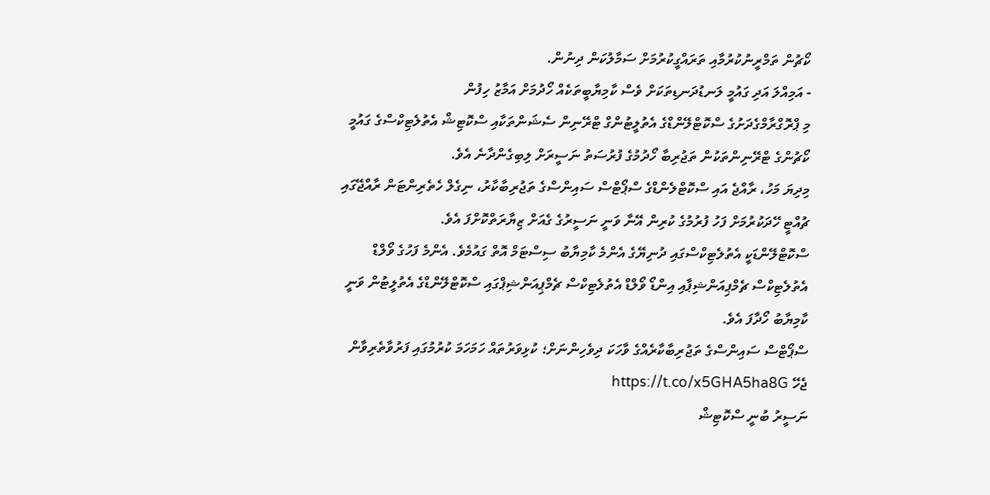ކޯޗުން ތަމްރީނުކުރުމާއި ތަރައްގީކުރުމަށް ސަމާލުކަން ދިނުން.
- އަމިއްލަ އަދި ގައުމީ ލަނޑުދަނޑިތަކަށް ވެސް ކާމިޔާބީތަކެއް ހޯދުމަށް އަމާޒު ހިފުން
މި ޕްރޮގްރާމްގެދަށުގެ ސްކޮޓްލޭންޑްގެ އެތުލީޓުންގް ޓްރޭނިން ސެޝަންތަކާއި ސްކޮޓިޝް އެތުލެޓިކްސްގެ ގައުމީ ކޯޗުންގެ ޓްރޭނިންތަކުން ތަޖުރިބާ ހޯދުމުގެ ފުރުސަތު ނަސީރަށް ލިބިގެންދާނެ އެވެ.
މިދިޔަ މަހު، ރާއްޖެ އައި ސްކޮޓްލެންޑްގެ ސްޕޯޓްސް ސައިންސްގެ ތަޖުރިބާކާރު، ނިގެލް ހެތެރިންޓަން ރާއްޖޭގައި ޗުއްޓީ ހޭދަކުރުމަށް ފަހު ފުރުމުގެ ކުރިން އޭނާ ވަނީ ނަސީރުގެ ގެއަށް ޒިޔާރަތްކޮށްފަ އެވެ.
ސްކޮޓްލޭންޑަކީ އެތުލެޓިކްސްގައި ދުނިޔޭގެ އެންމެ ކާމިޔާބު ސިސްޓަމް އޮތް ގައުމެވެ. އެންމެ ފަހުގެ ވޯލްޑް އެތުލެޓިކްސް ޗެމްޕިއަންޝިޕާއި އިންޑޯ ވޯލްޑް އެތުލެޓިކްސް ޗެމްޕިއަންޝިޕްގައި ސްކޮޓްލޭންޑްގެ އެތުލީޓުން ވަނީ ކާމިޔާބު ހޯދާފަ އެވެ.
ސްޕޯޓްސް ސައިންސްގެ ތަޖުރިބާކާރެއްގެ ވާހަކަ ދިވެހިންނަށް؛ ކުޅިވަރުތައް ހަމަހަމަ ކުރުމުގައި ފަރުވާތެރިވާން ޖެހޭ https://t.co/x5GHA5ha8G
ނަސީރު ބުނީ ސްކޮޓިޝް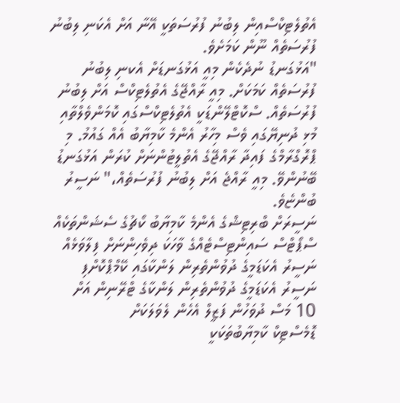އެތުލެޓިކްސްއިން ލިބުނު ފުރުސަތަކީ އޭނާ އަށް އެކަނި ލިބުނު ފުރުސަތެއް ނޫން ކަމަށެވެ.
"އަޅުގަނޑު ނުދެކެން މިއީ އަޅުގަނޑަށް އެކނި ލިބުނު ފުރުސަތެއް ކަމަކަށް. މިއީ ރާއްޖޭގެ އެތުލެޓިކްސް އަށް ލިބުނު ފުރުސަތެއް. ސްކޮޓްލޭންޑަކީ އެތުލެޓިކްސްގައި ކޮމަންވެލްތާއި މުޅި ދުނިޔޭގައި ވެސް މިހާރު އެންމެ ކާމިޔާބު އެއް ގައުމު. މި ޕްރޮގްރާމްގެ ފައިދާ ރާއްޖޭގެ އެތުލީޓުންނަށް ކުރަން އަޅުގަނޑު ބޭނުންވޭ. މިއީ ރާއްޖެ އަށް ލިބުނު ފުރުސަތެއް،" ނަސީރު ބުންޏެވެ.
ނަސީރަށް ބްރިޓިޝްގެ އެންމެ ކާމިޔާބު ކޯޗުގެ ސެޝަންތަކެއް
ސްޕޯޓްސް ސައިންޓިސްޓެއްގެ ވާހަކަ ދިވެހިންނަށް ފިލާވަޅެއް
ނަސީރު އެކަޑަމީގެ ދުވުންތެރިން ލަންކާގައި ކޭމްޕްކޮށްފި
ނަސީރު އެކަޑަމީގެ ދުވުންތެރިން ލަންކާގެ ޓްރޭނިން އަށް
10 މަސް ދުވަހުން ފަޒީލް އެހެން ލެވަލަކަށް
ޑޮމެސްޓިކް ކާމިޔާބުތަކަކީ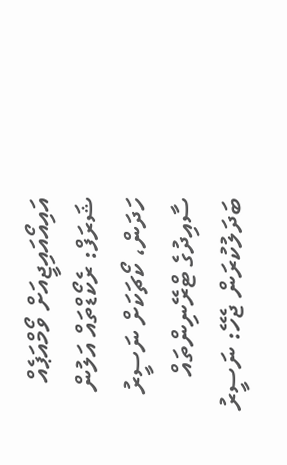އައިއޯއައިޖީއަށް ވޯމްއަޕެއް
ޝަރަފް: ރެކޯޑްތައް އަލުން ހަދަން، ކޯޗަކަށް ނަސީރު
ސާއިދުގެ ޓްރޭނިންތައް ބަދަލުކުރަން ޖެހޭ: ނަސީރު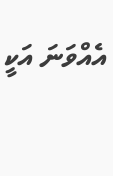އެއްވަނަ އަކީ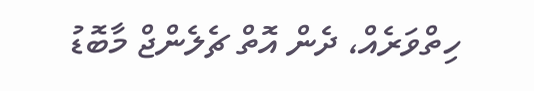ހިތްވަރެއް، ދެން އޮތް ޗެލެންޖް މާބޮޑު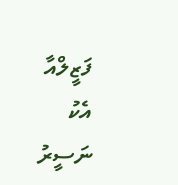ފަޒީލްއާ އެކު ނަސީރު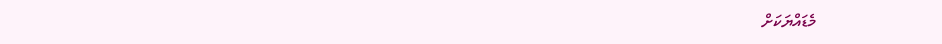މެޑައްޔަކަށް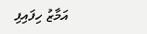އަމާޒު ހިފައިފި